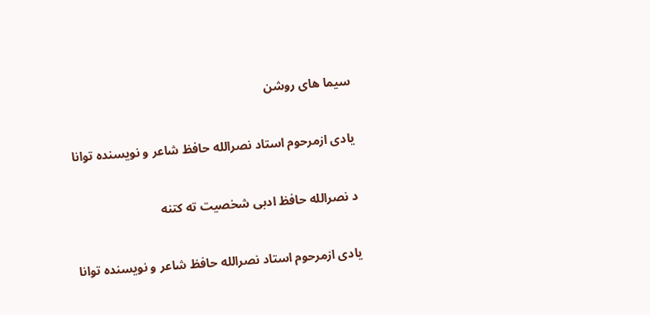سیما های روشن

یادی ازمرحوم استاد نصرالله حافظ شاعر و نویسنده توانا

د نصرالله حافظ ادبی شخصیت ته کتنه

یادی ازمرحوم استاد نصرالله حافظ شاعر و نویسنده توانا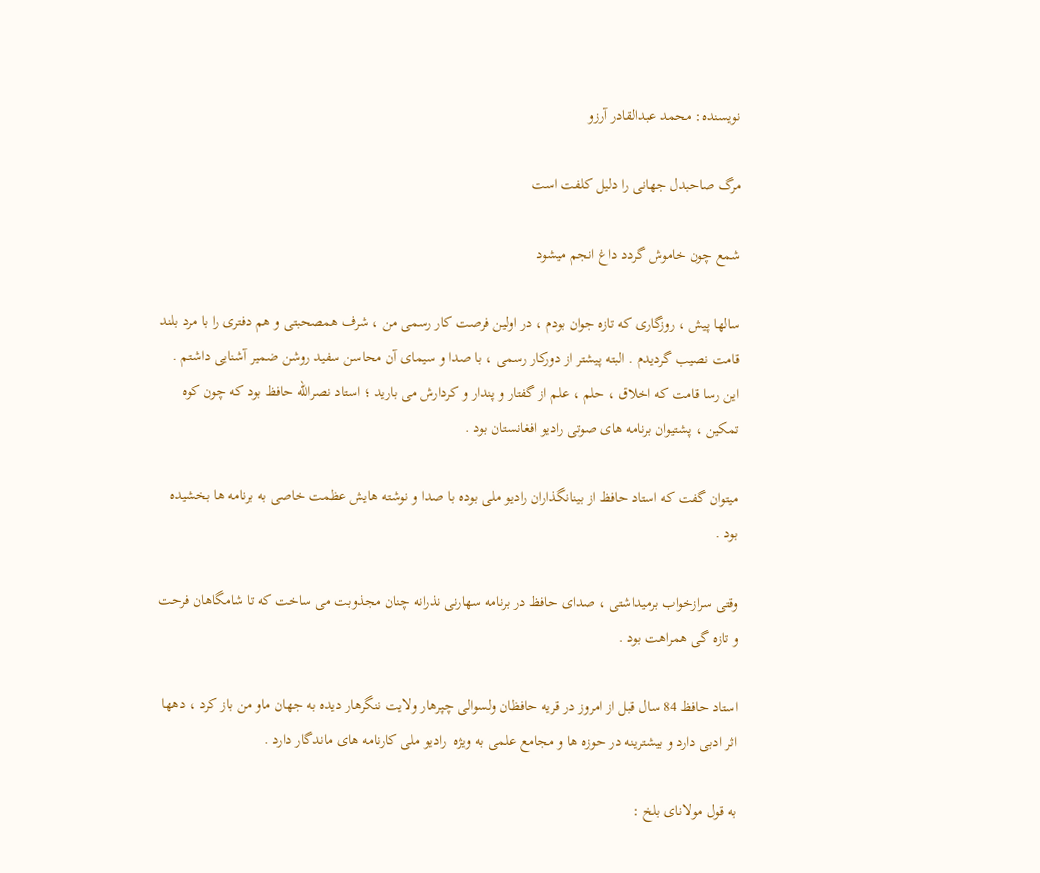نویسنده: محمد عبدالقادر آرزو

مرگ صاحبدل جهانی را دلیل کلفت است

شمع چون خاموش گردد داغ انجم میشود

سالها پیش ، روزگاری که تازه جوان بودم ، در اولین فرصت کار رسمی من ، شرف همصحبتی و هم دفتری را با مرد بلند قامت نصیب گردیدم . البته پیشتر از دورکار رسمی ، با صدا و سیمای آن محاسن سفید روشن ضمیر آشنایی داشتم . این رسا قامت که اخلاق ، حلم ، علم از گفتار و پندار و کردارش می بارید ؛ استاد نصرالله حافظ بود که چون کوه تمکین ، پشتیوان برنامه های صوتی رادیو افغانستان بود .

میتوان گفت که استاد حافظ از بینانگذاران رادیو ملی بوده با صدا و نوشته هایش عظمت خاصی به برنامه ها بخشیده بود .

وقتی سرازخواب برمیداشتی ، صدای حافظ در برنامه سهارنی نذرانه چنان مجذوبت می ساخت که تا شامگاهان فرحت و تازه گی همراهت بود .

استاد حافظ 84 سال قبل از امروز در قریه حافظان ولسوالی چپرهار ولایت ننگرهار دیده به جهان ماو من باز کرد ، دهها اثر ادبی دارد و بیشترینه در حوزه ها و مجامع علمی به ویژه  رادیو ملی کارنامه های ماندگار دارد .

به قول مولانای بلخ :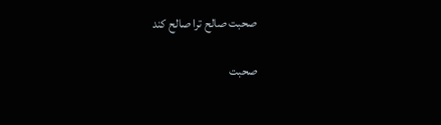صحبت صالح ترا صالح کند

صحبت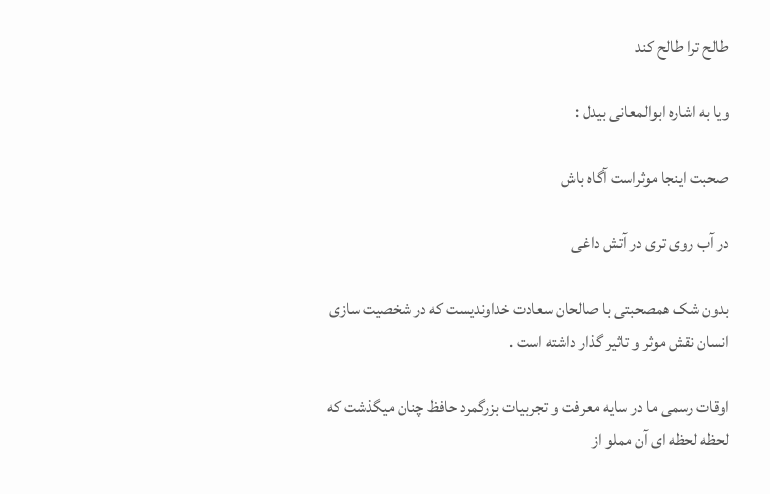طالح ترا طالح کند

ویا به اشاره ابوالمعانی بیدل :

صحبت اینجا موثراست آگاه باش

در آب روی تری در آتش داغی

بدون شک همصحبتی با صالحان سعادت خداوندیست که در شخصیت سازی انسان نقش موثر و تاثیر گذار داشته است .

اوقات رسمی ما در سایه معرفت و تجربیات بزرگمرد حافظ چنان میگذشت که لحظه لحظه ای آن مملو از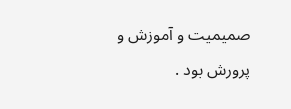صمیمیت و آموزش و پرورش بود .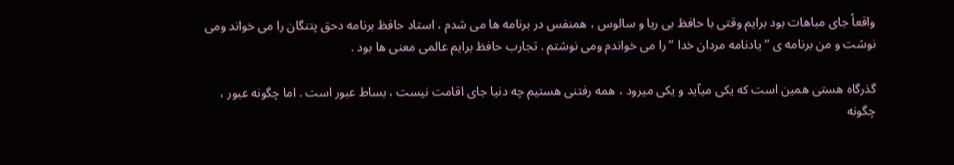واقعاً جای مباهات بود برایم وقتی با حافظ بی ریا و سالوس ، همنفس در برنامه ها می شدم ، استاد حافظ برنامه دحق پتنگان را می خواند ومی نوشت و من برنامه ی ” یادنامه مردان خدا ” را می خواندم ومی نوشتم . تجارب حافظ برایم عالمی معنی ها بود .

گذرگاه هستی همین است که یکی میآید و یکی میرود ، همه رفتنی هستیم چه دنیا جای اقامت نیست ، بساط عبور است . اما چگونه عبور ، چگونه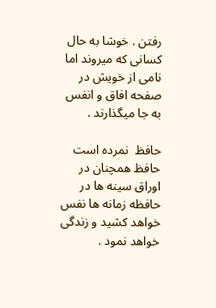رفتن . خوشا به حال کسانی که میروند اما نامی از خویش در صفحه افاق و انفس به جا میگذارند .

حافظ  نمرده است حافظ همچنان در اوراق سینه ها در حافظه زمانه ها نفس خواهد کشید و زندگی خواهد نمود .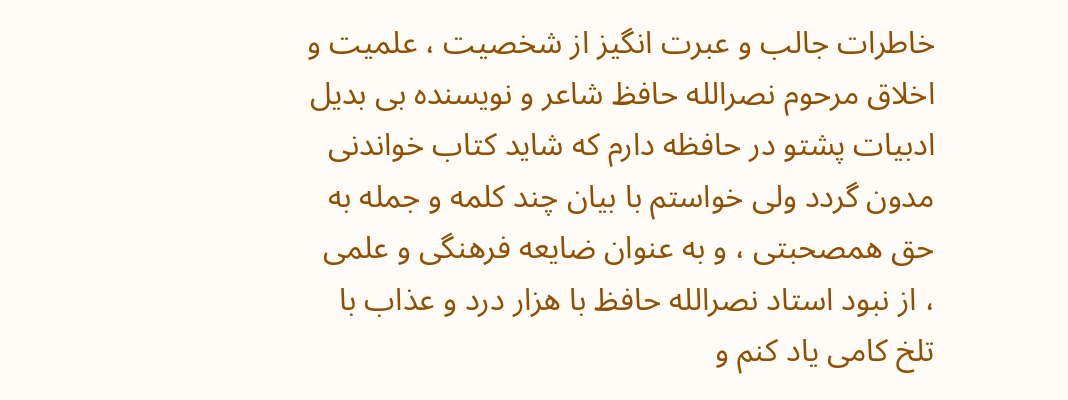خاطرات جالب و عبرت انگیز از شخصیت ، علمیت و اخلاق مرحوم نصرالله حافظ شاعر و نویسنده بی بدیل ادبیات پشتو در حافظه دارم که شاید کتاب خواندنی مدون گردد ولی خواستم با بیان چند کلمه و جمله به حق همصحبتی ، و به عنوان ضایعه فرهنگی و علمی ، از نبود استاد نصرالله حافظ با هزار درد و عذاب با تلخ کامی یاد کنم و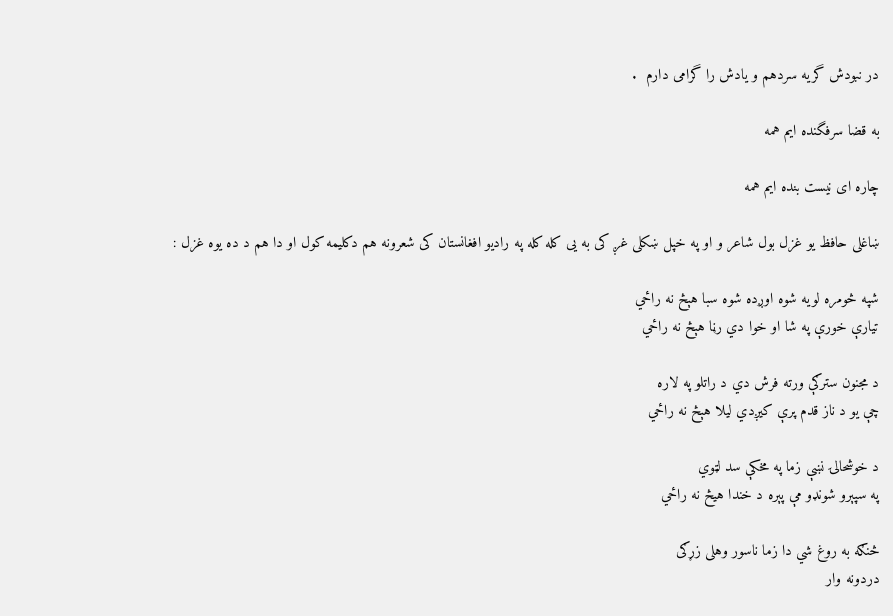در نبودش گریه سردهم و یادش را گرامی دارم  .

به قضا سرفگنده ایم همه

چاره ای نیست بنده ایم همه

ښاغلی حافظ یو غزل بول شاعر و او په خپل ښکلی غږ کی به یی کله کله په رادیو افغانستان کی شعرونه هم دکلیمه کول او دا هم د ده یوه غزل :

شپه څومره لويه شوه اوږده شوه سبا هېڅ نه راځي
تيارې خورې په شا او خوا دي رڼا هېڅ نه راځي

د مجنون سترګې ورته فرش دي د راتلو په لاره
چې يو د ناز قدم پرې کيږدي ليلا هېڅ نه راځي

د خوشحالۍ نښې زما په مخکې سد لټوي
په سپېرو شونډو مې پېره د خندا هیڅ نه راځي

څنګه به روغ شي دا زما ناسور وهلی زړګی
دردونه وار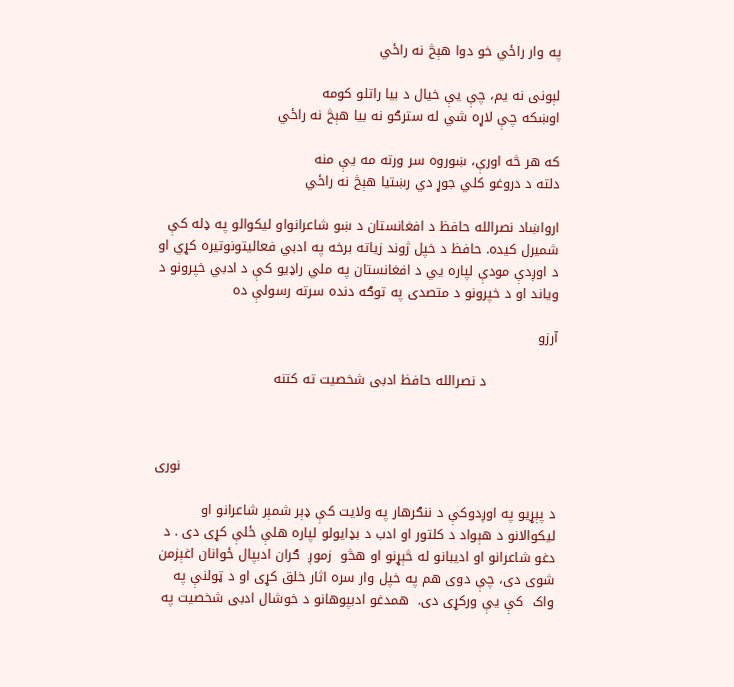په وار راځي خو دوا هېڅ نه راځي

لېونی نه يم، چې يې خيال د بيا راتلو کومه
اوښکه چې لاړه شي له سترګو نه بيا هېڅ نه راځي

که هر څه اورې، ښوروه سر ورته مه يې منه
دلته د دروغو کلي جوړ دي رښتيا هېڅ نه راځي

ارواښاد نصرالله حافظ د افغانستان د ښو شاعرانواو لیکوالو په ډله کې شمیرل کیده. حافظ د خپل ژوند زیاته برخه په ادبي فعالیتونوتیره کړي او د اوږدې مودې لپاره یي د افغانستان په ملي راډیو کې د ادبي خپرونو د ویاند او د خپرونو د متصدی په توګه دنده سرته رسولې ده

آرزو

                د نصرالله حافظ ادبی شخصیت ته کتنه



                                                                                     نوری

د پېړیو په اوږدوکې د ننګرهار په ولایت کې ډېر شمېر شاعرانو او لیکوالانو د هېواد د کلتور او ادب د بډایولو لپاره هلې ځلې کړی دی . د دغو شاعرانو او ادیبانو له څېړنو او هڅو  زموږ  ګران ادبپال ځوانان اغېزمن شوی دی، چې دوی هم په خپل وار سره اثار خلق کړی او د ټولنې په واک  کې یې ورکړی دی.  همدغو ادبپوهانو د خوشال ادبی شخصیت په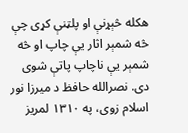هکله څېړنې او پلټنې کړی چې څه شمېر اثار یې چاپ او څه شمېر یې ناچاپ پاتې شوی دی. نصرالله حافظ د میرزا نور اسلام زوی، په ۱۳۱۰ لمریز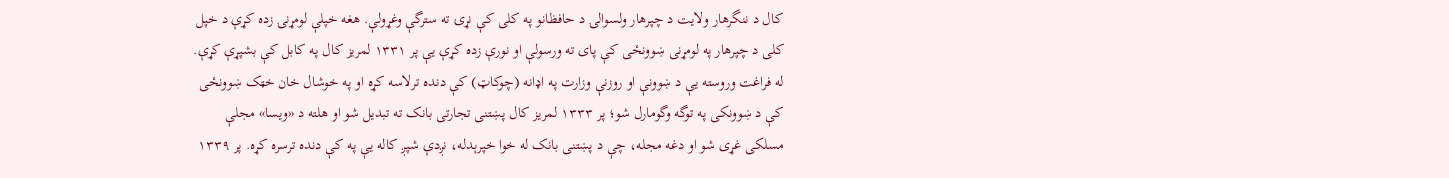کال د ننگرهار ولایت د چپرهار ولسوالۍ د حافظانو په کلی کې نړۍ ته سترگې وغړولې. هغه خپلې لومړنۍ زده کړې د خپل کلی د چپرهار په لومړنی ښوونځی کې پای ته ورسولې او نورې زده کړې یې پر ۱۳۳۱ لمریز کال په کابل کې بشپړې کړې. له فراغت وروسته یې د ښوونې او روزنې وزارت په اډانه (چوکاټ) کې دنده ترلاسه کړه او په خوشال خان خټک ښوونځی کې د ښوونکی په توگه وگومارل شو؛ پر ۱۳۳۳ لمریز کال پښتنی تجارتی بانک ته تبدیل شو او هلته د «ویسا» مجلې مسلکی غړی شو او دغه مجله، چې د پښتنی بانک له خوا خپرېدله، نږدې شپږ کاله یې په کې دنده ترسره کړه. پر ۱۳۳۹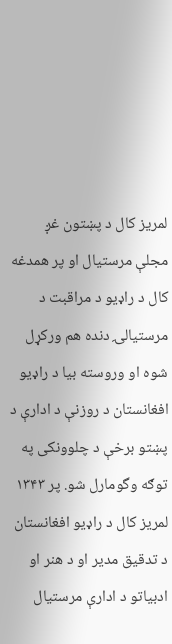لمریز کال د پښتون غږ مجلې مرستیال او پر همدغه کال د راډیو د مراقبت د مرستیالۍ دنده هم ورکړل شوه او وروسته بیا د راډیو افغانستان د روزنې د ادارې د پښتو برخې د چلوونکی په توګه وگومارل شو. پر ۱۳۴۳ لمریز کال د راډیو افغانستان د تدقیق مدیر او د هنر او ادبیاتو د ادارې مرستیال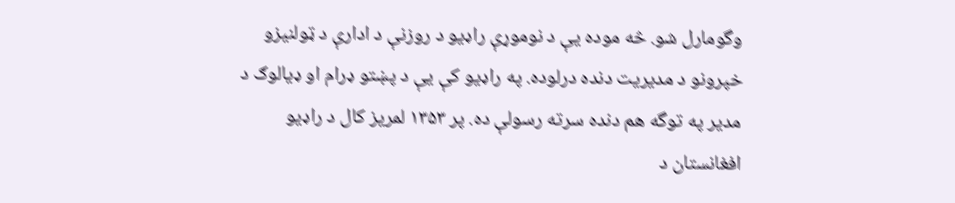وگومارل شو. څه موده یې د نوموړې راډیو د روزنې د ادارې د ټولنیزو خپرونو د مدیریت دنده درلوده. په راډیو کې یې د پښتو ډرام او ډیالوګ د مدیر په توگه هم دنده سرته رسولې ده. پر ۱۳۵۳ لمریز کال د راډیو افغانستان د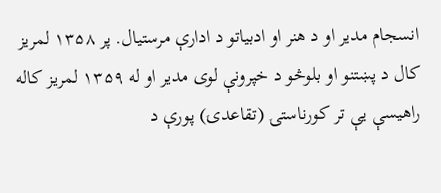انسجام مدیر او د هنر او ادبیاتو د ادارې مرستیال. پر ۱۳۵۸ لمریز کال د پښتنو او بلوڅو د خپرونې لوی مدیر او له ۱۳۵۹ لمریز کاله راهیسې یې تر کورناستۍ (تقاعدۍ) پورې د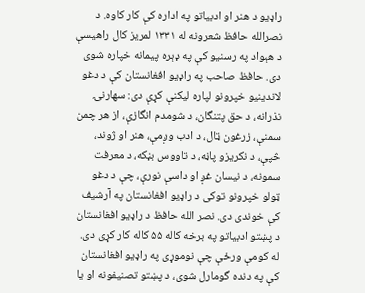راډیو د هنر او ادبیاتو په اداره کې کار کاوه. د نصرالله حافظ شعرونه له ۱۳۳۱ لمریز کال راهیسې د هېواد په رسنیو کې په ډېره پیمانه خپاره شوی دی. حافظ صاحب په راډیو افغانستان کې د دغو لاندینیو خپرونو لپاره لیکنې کړې دی: سهارنۍ نذرانه، د حق پتنگان، د شومدم انگازې، از هر چمن سمنې، زرغون ټال، د ادب وږمې، هنر او ژوند، څپې، د نکریزو پاڼه، د تاووس بڼکه، د معرفت سمونه، د نیسان غږ او داسې نورې، چې د دغو ټولو خپرونو توکی د راډیو افغانستان په آرشیف کې خوندی دی. نصر الله حافظ د راډیو افغانستان د پښتو ادبیاتو په برخه کاله ۵۵ کاله کار کړی دی. له کومې ورځې چې نوموړی په راډیو افغانستان کې په دنده گومارل شوی، د پښتو تصنیفونه او یا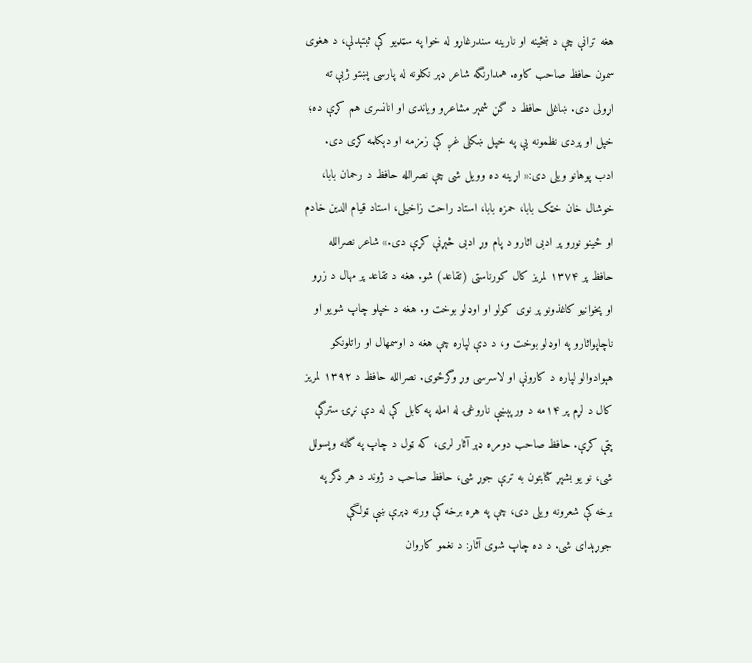هغه ترانې چې د ښځینه او نارینه سندرغاړو له خوا په سټډیو کې ثبتېدلې، د هغوی سمون حافظ صاحب کاوه. همدارنگه شاعر ډېر نکلونه له پارسی پښتو ژبې ته اړولی دی. ښاغلی حافظ د گڼ شمېر مشاعرو ویاندی او انانسری هم کړې ده؛ خپل او پردی نظمونه یې په خپل ښکلی غږ کې زمزمه او دېکلمه کړی دی. ادب پوهانو ویلی دی:« اړینه ده وویل شی چې نصرالله حافظ د رحمان بابا، خوشال خان خټک بابا، حمزه بابا، استاد راحت زاخیلی، استاد قیام الدین خادم او ځینو نورو پر ادبی اثارو د پام وړ ادبی څېړنې کړې دی.» شاعر نصرالله حافظ پر ۱۳۷۴ لمریز کال کورناستی (تقاعد) شو. هغه د تقاعد پر مهال د زړو او پخوانیو کاغذونو پر نوی کولو او اوډلو بوخت و. هغه د خپلو چاپ شویو او ناچاپواثارو په اوډلو بوخت و، د دې لپاره چې هغه د اوسمهال او راتلونکو هېوادوالو لپاره د کارونې او لاسرسی وړ وگرځوی. نصرالله حافظ د ۱۳۹۲ لمریز کال د لړم پر ۱۴مه د ورپېښې ناروغۍ له امله په کابل کې له دې نړۍ سترگې پټې کړې. حافظ صاحب دومره ډېر آثار لری، که ټول د چاپ په گاڼه وپسولل شی، نو یو بشپړ کتابتون به ترې جوړ شی، حافظ صاحب د ژوند د هر ډگر په برخه کې شعرونه ویلی دی، چې په هره برخه کې ورنه ډېرې ښې ټولگې جوړېدای شی. د ده چاپ شوی آثار: د نغمو کاروان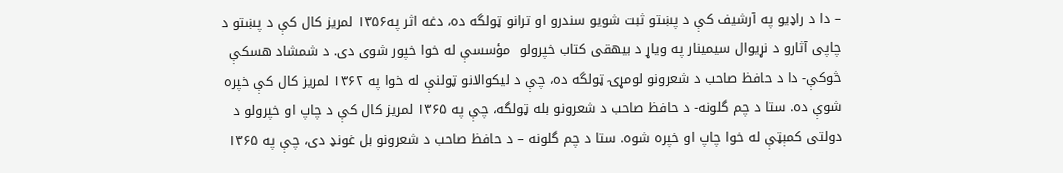– دا د راډیو په آرشیف کې د پښتو ثبت شویو سندرو او ترانو ټولگه ده، دغه اثر په۱۳۵۶ لمریز کال کې د پښتو د چاپی آثارو د نړیوال سیمینار په ویاړ د بیهقی کتاب خپرولو  مؤسسې له خوا خپور شوی دی. د شمشاد هسکې څوکې- دا د حافظ صاحب د شعرونو لومړۍ ټولگه ده، چې د لیکوالانو ټولنې له خوا په ۱۳۶۲ لمریز کال کې خپره شوې ده. ستا د چم گلونه- د حافظ صاحب د شعرونو بله ټولگه، چې په ۱۳۶۵ لمریز کال کې د چاپ او خپرولو د دولتی کمېټې له خوا چاپ او خپره شوه. ستا د چم گلونه – د حافظ صاحب د شعرونو بل غونډ دی، چې په ۱۳۶۵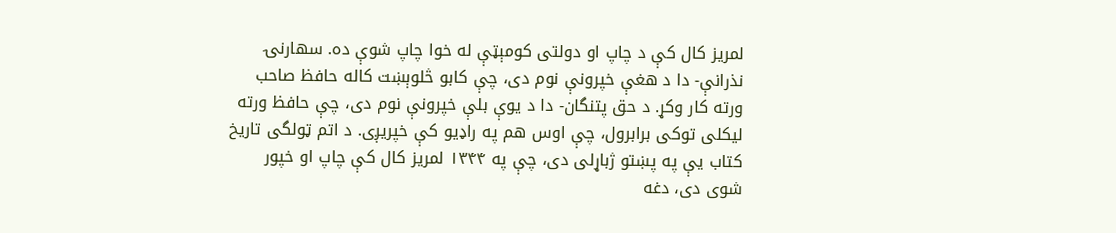لمریز کال کې د چاپ او دولتی کومېټې له خوا چاپ شوې ده. سهارنۍ نذرانې- دا د هغې خپرونې نوم دی، چې کابو څلوېښت کاله حافظ صاحب ورته کار وکړ. د حق پتنگان- دا د یوې بلې خپرونې نوم دی، چې حافظ ورته لیکلی توکی برابرول، چې اوس هم په راډیو کې خپریږی. د اتم ټولگی تاریخ کتاب یې په پښتو ژباړلی دی، چې په ۱۳۴۴ لمریز کال کې چاپ او خپور شوی دی، دغه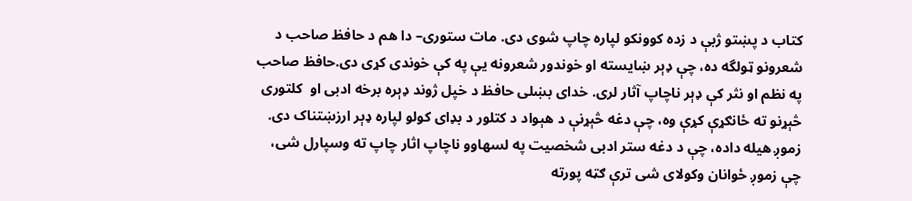کتاب د پښتو ژبې د زده کوونکو لپاره چاپ شوی دی. مات ستوری– دا هم د حافظ صاحب د شعرونو ټولگه ده، چې ډېر ښایسته او خوندور شعرونه یې په کې خوندی کړی دی.حافظ صاحب په نظم او نثر کې ډېر ناچاپ آثار لری. خدای بښلی حافظ د خپل ژوند ډېره برخه ادبی او  کلتوری څېړنو ته ځانګړې کړې وه، چې دغه څېړنې د هېواد د کتلور د بډای کولو لپاره ډېر ارزښتناک دی. زموږ هیله داده، چې د دغه ستر ادبی شخصیت په لسهاوو ناچاپ اثار چاپ ته وسپارل شی، چې زموږ ځوانان وکولای شی ترې ګټه پورته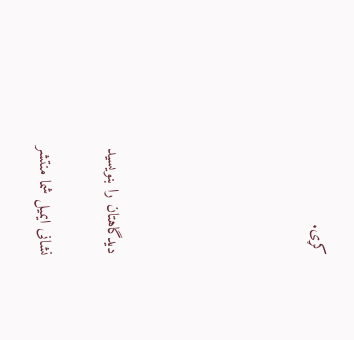کړی.





دیدگاهتان را بنویسید

نشانی ایمیل شما منتشر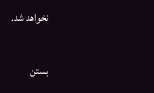نخواهد شد.

بستن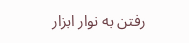رفتن به نوار ابزار